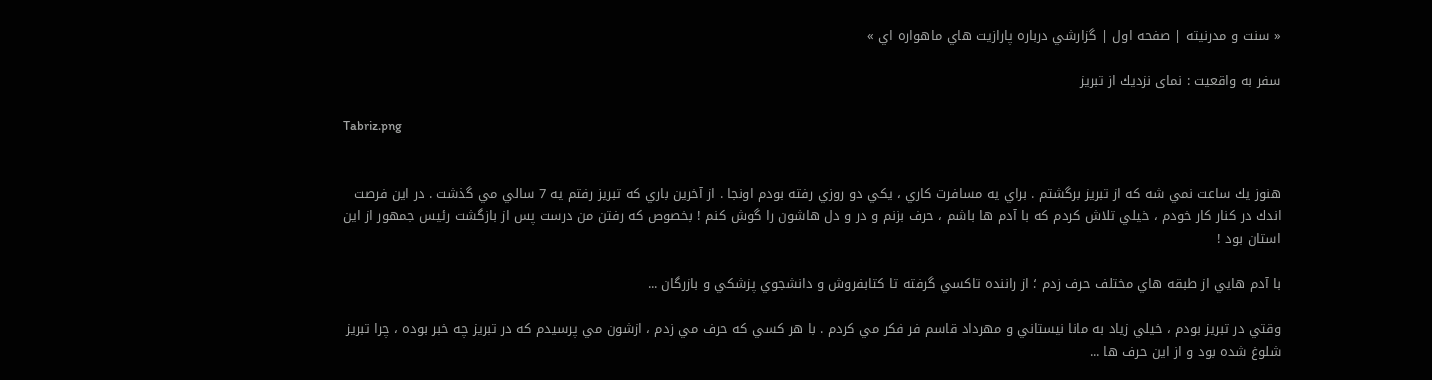« سنت و مدرنيته | صفحه اول | گزارشي درباره پارازيت هاي ماهواره اي »

سفر به واقعيت : نمای نزديك از تبريز

Tabriz.png


هنوز يك ساعت نمي شه كه از تبريز برگشتم . براي يه مسافرت كاري ، يكي دو روزي رفته بودم اونجا . از آخرين باري كه تبريز رفتم يه 7 سالي مي گذشت . در اين فرصت اندك در كنار كار خودم ، ‌خيلي تلاش كردم كه با آدم ها باشم ، حرف بزنم و در و دل هاشون را گوش كنم ! بخصوص كه رفتن من درست پس از بازگشت رئيس جمهور از اين استان بود !

با آدم هايي از طبقه هاي مختلف حرف زدم ؛ از راننده تاكسي گرفته تا كتابفروش و دانشجوي پزشكي و بازرگان ...

وقتي در تبريز بودم ، ‌خيلي زياد به مانا نيستاني و مهرداد قاسم فر فكر مي كردم . با هر كسي كه حرف مي زدم ، ‌ازشون مي پرسيدم كه در تبريز چه خبر بوده ، چرا تبريز شلوغ شده بود و از اين حرف ها ...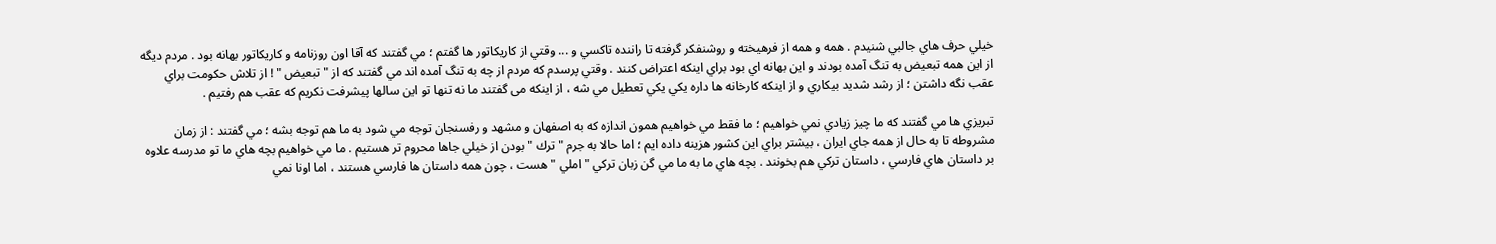خيلي حرف هاي جالبي شنيدم . همه و همه از فرهيخته و روشنفكر گرفته تا راننده تاكسي و ... وقتي از كاريكاتور ها گفتم ؛ مي گفتند كه آقا اون روزنامه و كاريكاتور بهانه بود . مردم ديگه از اين همه تبعيض به تنگ آمده بودند و اين بهانه اي بود براي اينكه اعتراض كنند . وقتي پرسدم كه مردم از چه به تنگ آمده اند مي گفتند كه از " تبعيض " ! از تلاش حكومت براي عقب نگه داشتن ؛ از رشد شديد بيكاري و از اينكه كارخانه ها داره يكي يكي تعطيل مي شه ،‌ از اينكه می گفتند ما نه تنها تو اين سالها پيشرفت نكريم كه عقب هم رفتيم .

تبريزي ها مي گفتند كه ما چيز زيادي نمي خواهيم ؛ ما فقط مي خواهيم همون اندازه كه به اصفهان و مشهد و رفسنجان توجه مي شود به ما هم توجه بشه ؛‌ مي گفتند : از زمان مشروطه تا به حال از همه جاي ايران ، بيشتر براي اين كشور هزينه داده ايم ؛ اما حالا به جرم " ترك " بودن از خيلي جاها محروم تر هستيم . ما مي خواهيم بچه هاي ما تو مدرسه علاوه بر داستان هاي فارسي ،‌ داستان تركي هم بخونند . بچه هاي ما به ما مي گن زبان تركي " املي " هست ، ‌چون همه داستان ها فارسي هستند ، اما اونا نمي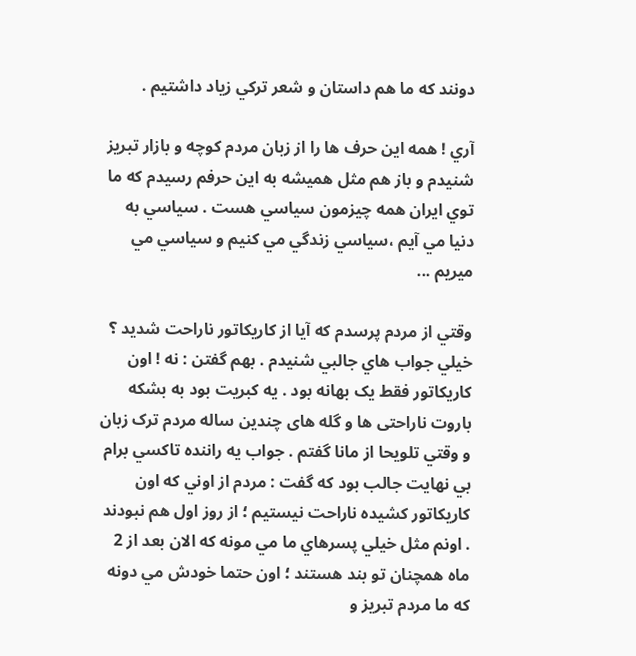دونند كه ما هم داستان و شعر تركي زياد داشتيم .

آري ! همه اين حرف ها را از زبان مردم كوچه و بازار تبريز شنيدم و باز هم مثل هميشه به اين حرفم رسيدم كه ما توي ايران همه چيزمون سياسي هست . سياسي به دنيا مي آيم ،‌سياسي زندگي مي كنيم و سياسي مي ميريم ...

وقتي از مردم پرسدم كه آيا از كاريكاتور ناراحت شديد ؟ خيلي جواب هاي جالبي شنيدم . بهم گفتن : نه ! اون کاریکاتور فقط یک بهانه بود . یه کبریت بود به بشکه باروت ناراحتی ها و گله های چندین ساله مردم ترک زبان و وقتي تلويحا از مانا گفتم . جواب يه راننده تاكسي برام بي نهايت جالب بود كه گفت : مردم از اوني كه اون كاريكاتور كشيده ناراحت نيستيم ؛ از روز اول هم نبودند . اونم مثل خيلي پسرهاي ما مي مونه كه الان بعد از 2 ماه همچنان تو بند هستند ؛ اون حتما خودش مي دونه كه ما مردم تبريز و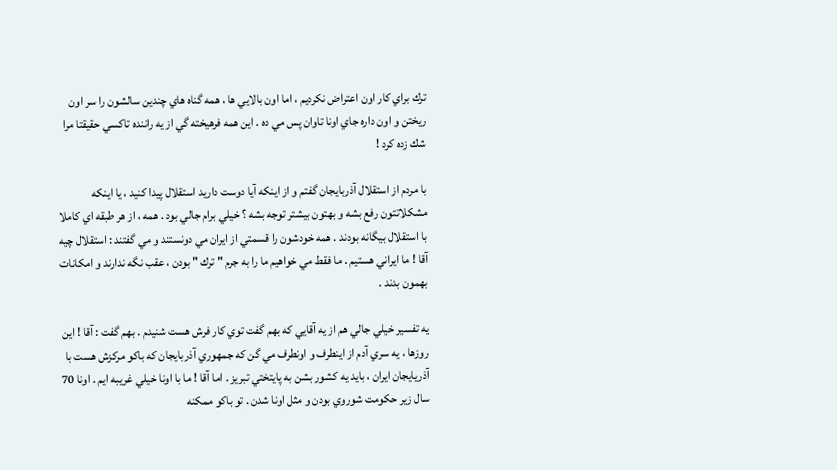ترك براي كار اون اعتراض نكرديم ، ‌اما اون بالايي ها ،‌ همه گناه هاي چندين سالشون را سر اون ريختن و اون داره جاي اونا تاوان پس مي ده . اين همه فرهيخته گي از يه راننده تاكسي حقيقتا مرا شك زده كرد !

با مردم از استقلال آذربايجان گفتم و از اينكه آيا دوست داريد استقلال پيدا كنيد ، ‌يا اينكه مشكلاتتون رفع بشه و بهتون بيشتر توجه بشه ؟ خيلي برام جالي بود . همه ، از هر طبقه اي كاملا با استقلال بيگانه بودند . همه خودشون را قسمتي از ايران مي دونستند و مي گفتند : استقلال چيه آقا ! ما ايراني هستيم . ما فقط مي خواهيم ما را به جرم " ترك " بودن ،‌ عقب نگه ندارند و امكانات بهمون بدند .

يه تفسير خيلي جالي هم از يه آقايي كه بهم گفت توي كار فرش هست شنيدم . بهم گفت : آقا ! اين روزها ، ‌يه سري آدم از اينطرف و اونطرف مي گن كه جمهوري آذربايجان كه باكو مركزش هست با آذريايجان ايران ،‌ بايد يه كشور بشن به پايتختي تبريز . اما آقا ! ما با اونا خيلي غريبه ايم . اونا 70 سال زير حكومت شوروي بودن و مثل اونا شدن . تو باكو ممكنه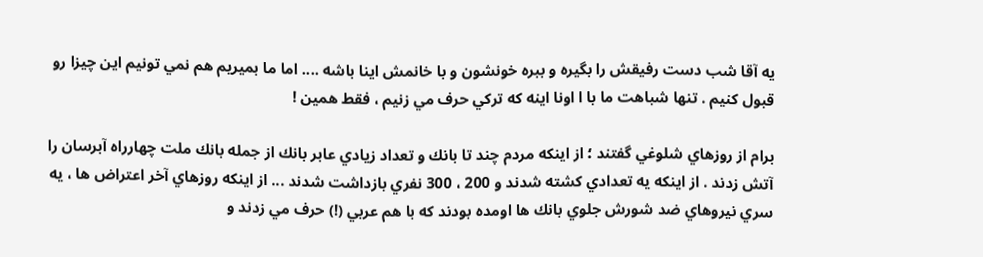يه آقا شب دست رفيقش را بگيره و ببره خونشون و با خانمش اينا باشه .... اما ما بميريم هم نمي تونيم اين چيزا رو قبول كنيم . تنها شباهت ما با ا اونا اينه كه تركي حرف مي زنيم ، فقط همين !

برام از روزهاي شلوغي گفتند ؛ از اينكه مردم چند تا بانك و تعداد زيادي عابر بانك از جمله بانك ملت چهارراه آبرسان را آتش زدند . از اينكه يه تعدادي كشته شدند و 200 ، 300 نفري بازداشت شدند ... از اينكه روزهاي آخر اعتراض ها ،‌ يه سري نيروهاي ضد شورش جلوي بانك ها اومده بودند كه با هم عربي (!) حرف مي زدند و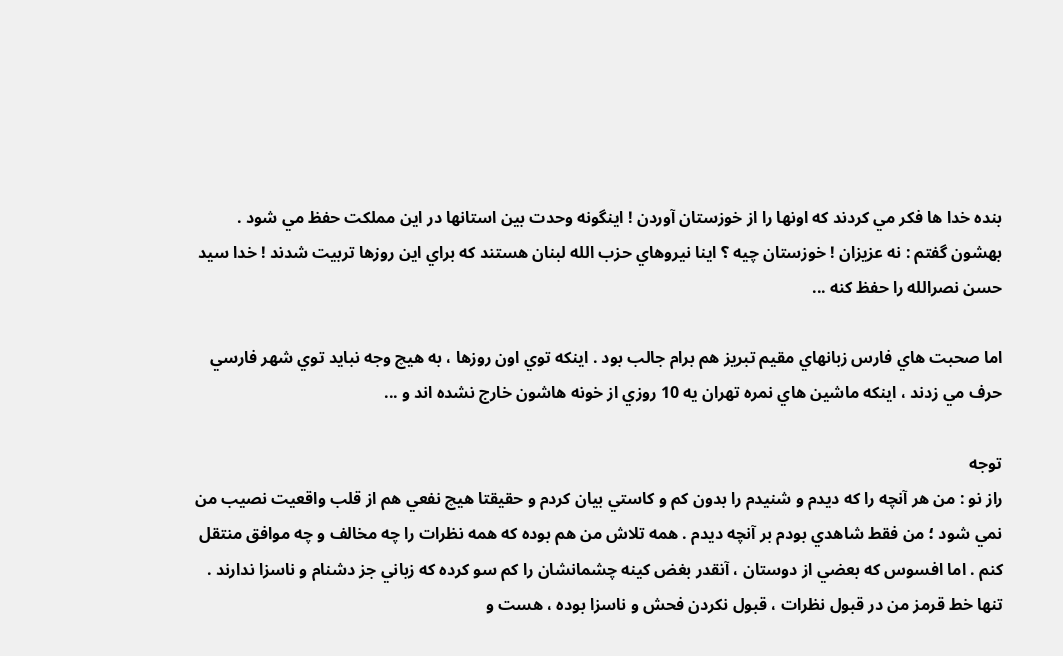بنده خدا ها فكر مي كردند كه اونها را از خوزستان آوردن ! اينگونه وحدت بين استانها در اين مملكت حفظ مي شود . بهشون گفتم : نه عزيزان ! خوزستان چيه ؟ اينا نيروهاي حزب الله لبنان هستند كه براي اين روزها تربيت شدند ! خدا سيد حسن نصرالله را حفظ كنه ...

اما صحبت هاي فارس زبانهاي مقيم تبريز هم برام جالب بود . اينكه توي اون روزها ، به هيچ وجه نبايد توي شهر فارسي حرف مي زدند ، اينكه ماشين هاي نمره تهران يه 10 روزي از خونه هاشون خارج نشده اند و ...

توجه
راز نو : من هر آنچه را كه ديدم و شنيدم را بدون كم و كاستي بيان كردم و حقيقتا هيچ نفعي هم از قلب واقعيت نصيب من نمي شود ؛ من فقط شاهدي بودم بر آنچه ديدم . همه تلاش من هم بوده كه همه نظرات را چه مخالف و چه موافق منتقل كنم . اما افسوس كه بعضي از دوستان ، ‌آنقدر بغض كينه چشمانشان را كم سو كرده كه زباني جز دشنام و ناسزا ندارند . تنها خط قرمز من در قبول نظرات ، قبول نكردن فحش و ناسزا بوده ، ‌هست و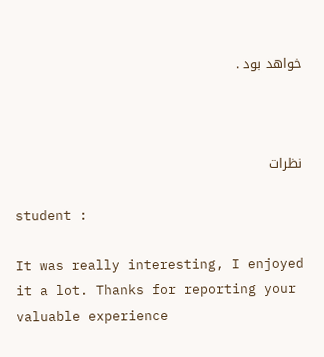خواهد بود .



نظرات

student :

It was really interesting, I enjoyed it a lot. Thanks for reporting your valuable experience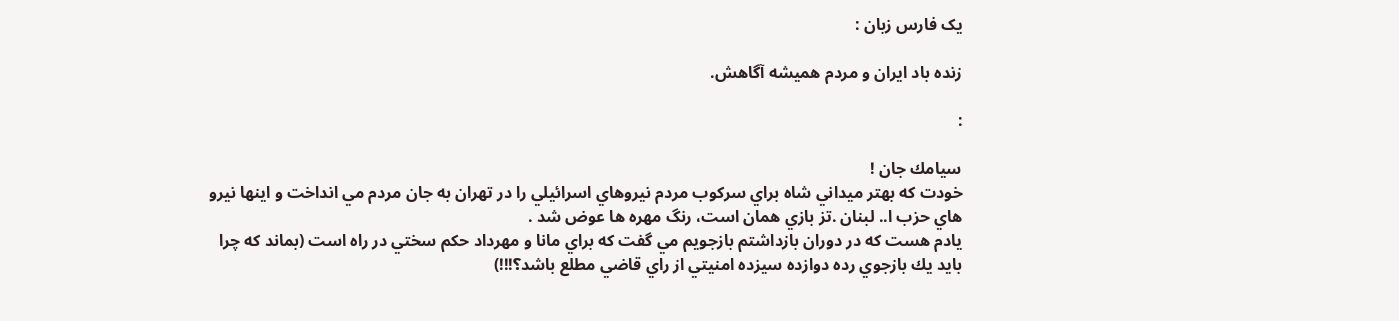یک فارس زبان :

زنده باد ایران و مردم همیشه آگاهش.

:

سيامك جان !
خودت كه بهتر ميداني شاه براي سركوب مردم نيروهاي اسرائيلي را در تهران به جان مردم مي انداخت و اينها نيرو هاي حزب ا.. لبنان .تز بازي همان است، رنگ مهره ها عوض شد .
يادم هست كه در دوران بازداشتم بازجويم مي گفت كه براي مانا و مهرداد حكم سختي در راه است (بماند كه چرا بايد يك بازجوي رده دوازده سيزده امنيتي از راي قاضي مطلع باشد؟!!!)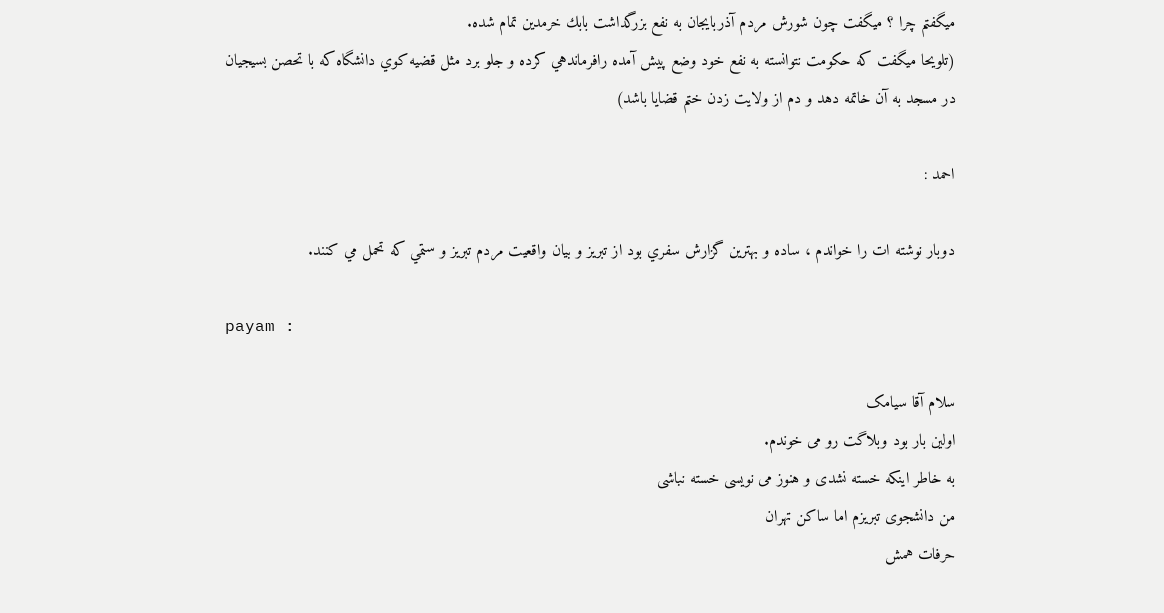ميگفتم چرا ؟ ميگفت چون شورش مردم آذربايجان به نفع بزرگداشت بابك خرمدين تمام شده.
(تلويحا ميگفت كه حكومت نتوانسته به نفع خود وضع پيش آمده رافرماندهي كرده و جلو برد مثل قضيه كوي دانشگاه كه با تحصن بسيجيان در مسجد به آن خاتمه دهد و دم از ولايت زدن ختم قضايا باشد)

احمد :

دوبار نوشته ات را خواندم ، ساده و بهترين گزارش سفري بود از تبريز و بيان واقعيت مردم تبريز و ستمي که تحمل مي کنند.

payam :

سلام آقا سیامک
اولین بار بود وبلاگت رو می خوندم.
به خاطر اینکه خسته نشدی و هنوز می نویسی خسته نباشی
من دانشجوی تبریزم اما ساکن تهران
حرفات همش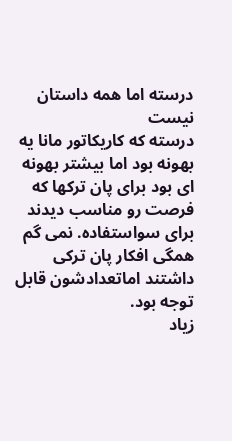درسته اما همه داستان نیست
درسته که کاریکاتور مانا یه بهونه بود اما بیشتر بهونه ای بود برای پان ترکها که فرصت رو مناسب دیدند برای سواستفاده. نمی گم همگی افکار پان ترکی داشتند اماتعدادشون قابل توجه بود.
زیاد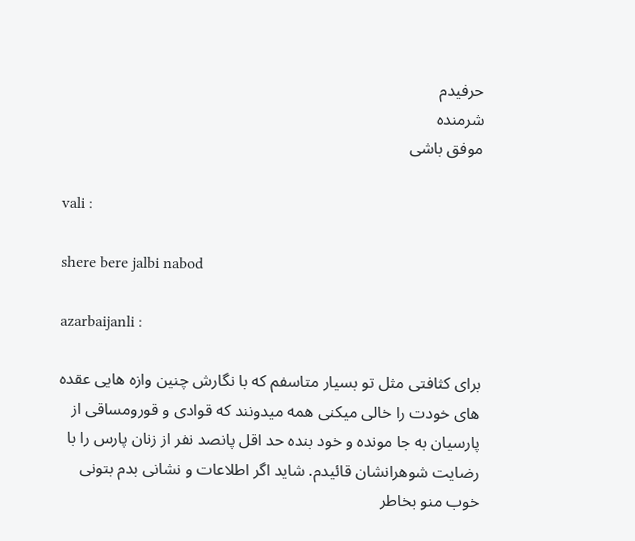حرفیدم
شرمنده
موفق باشی

vali :

shere bere jalbi nabod

azarbaijanli :

برای کثافتی مثل تو بسیار متاسفم که با نگارش چنین وازه هایی عقده های خودت را خالی میکنی همه میدونند که قوادی و قورومساقی از پارسیان به جا مونده و خود بنده حد اقل پانصد نفر از زنان پارس را با رضایت شوهرانشان قائیدم. شاید اگر اطلاعات و نشانی بدم بتونی خوب منو بخاطر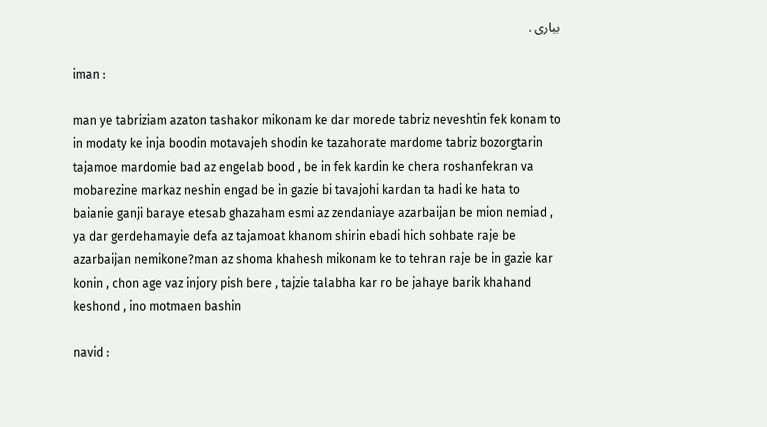بیاری .

iman :

man ye tabriziam azaton tashakor mikonam ke dar morede tabriz neveshtin fek konam to in modaty ke inja boodin motavajeh shodin ke tazahorate mardome tabriz bozorgtarin tajamoe mardomie bad az engelab bood , be in fek kardin ke chera roshanfekran va mobarezine markaz neshin engad be in gazie bi tavajohi kardan ta hadi ke hata to baianie ganji baraye etesab ghazaham esmi az zendaniaye azarbaijan be mion nemiad , ya dar gerdehamayie defa az tajamoat khanom shirin ebadi hich sohbate raje be azarbaijan nemikone?man az shoma khahesh mikonam ke to tehran raje be in gazie kar konin , chon age vaz injory pish bere , tajzie talabha kar ro be jahaye barik khahand keshond , ino motmaen bashin

navid :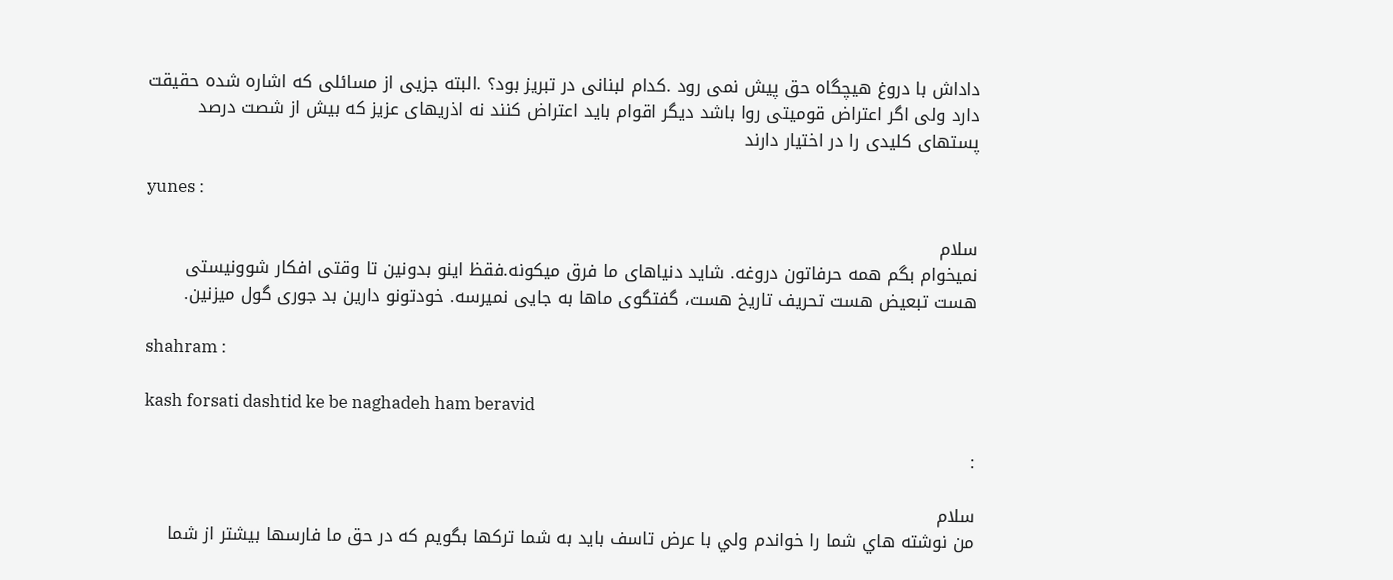داداش با دروغ هیچگاه حق پیش نمی رود .کدام لبنانی در تبریز بود؟ .البته جزیی از مسائلی که اشاره شده حقیقت دارد ولی اگر اعتراض قومیتی روا باشد دیگر اقوام باید اعتراض کنند نه اذریهای عزیز که بیش از شصت درصد پستهای کلیدی را در اختیار دارند

yunes :

سلام
نمیخوام بگم همه حرفاتون دروغه. شاید دنیاهای ما فرق میکونه.فقظ اینو بدونین تا وقتی افکار شوونیستی هست تبعیض هست تحریف تاریخ هست، گفتگوی ماها به جایی نمیرسه. خودتونو دارین بد جوری گول میزنین.

shahram :

kash forsati dashtid ke be naghadeh ham beravid

:

سلام
من نوشته هاي شما را خواندم ولي با عرض تاسف بايد به شما تركها بگويم كه در حق ما فارسها بيشتر از شما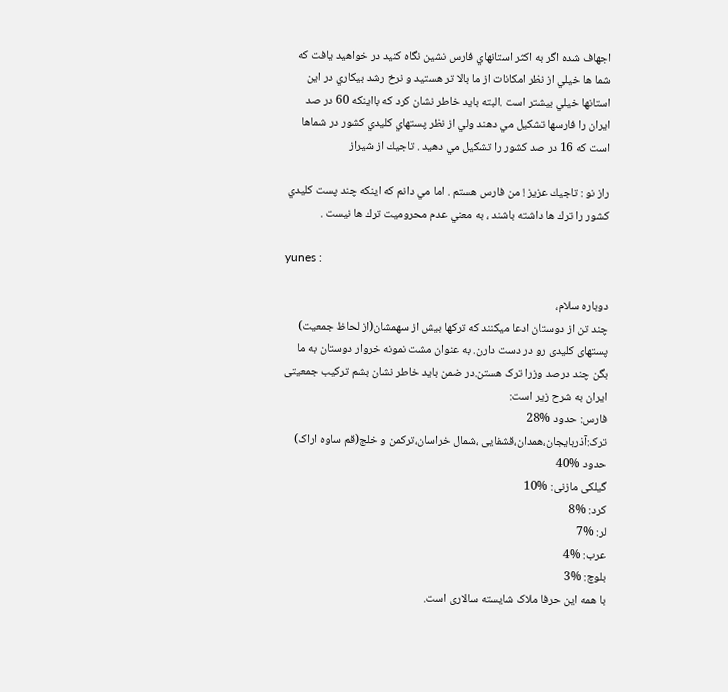اجهاف شده اگر به اكثر استانهاي فارس نشين نگاه كنيد در خواهيد يافت كه شما ها خيلي از نظر امكانات از ما بالا تر هستيد و نرخ رشد بيكاري در اين استانها خيلي بيشتر است .البته بايد خاطر نشان كرد كه بااينكه 60 در صد ايران را فارسها تشكيل مي دهند ولي از نظر پستهاي كليدي كشور در شماها است كه 16 در صد كشور را تشكيل مي دهيد . تاجيك از شيراز

راز نو : تاجيك عزيز ! من فارس هستم . اما مي دانم كه اينكه چند پست كليدي كشور را ترك ها داشته باشند ،‌ به معني عدم محروميت ترك ها نيست .

yunes :

دوباره سلام،
چند تن از دوستان ادعا میکنند که ترکها بیش از سهمشان(از لحاظ جمعیت) پستهای کلیدی رو در دست دارن. به عنوان مشت نمونه خروار دوستان به ما بگن چند درصد وزرا ترک هستن.در ضمن باید خاطر نشان بشم ترکیب جمعیتی ایران به شرح زیر است:
فارس: حدود %28
ترک:آذربایجان،همدان،قشفایی ،شمال خراسان،ترکمن و خلج(قم ساوه اراک) حدود %40
گیلکی مازنی: %10
کرد: %8
لر: %7
عرب: %4
بلوچ: %3
با همه این حرفا ملاک شایسته سالاری است.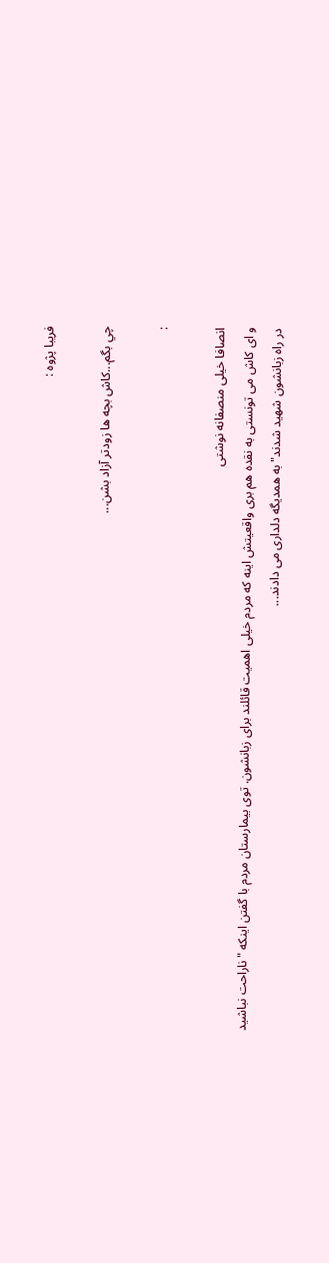فريبا پژوه :

چي بگم...كاش بچه ها زودتر آزاد بشن...

:

انصافا خیلی منصفانه نوشتی
و ای کاش می تونستی به نقده هم بری واقعیتش اینه که مردم خیلی اهمیت قائلند برای زبانشون. توی بیمارستان مردم با گفتن اینکه "ناراحت نباشید در راه زبانشون شهید شدند" به همدیگه دلداری می دادند...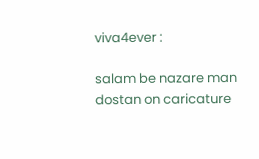viva4ever :

salam be nazare man dostan on caricature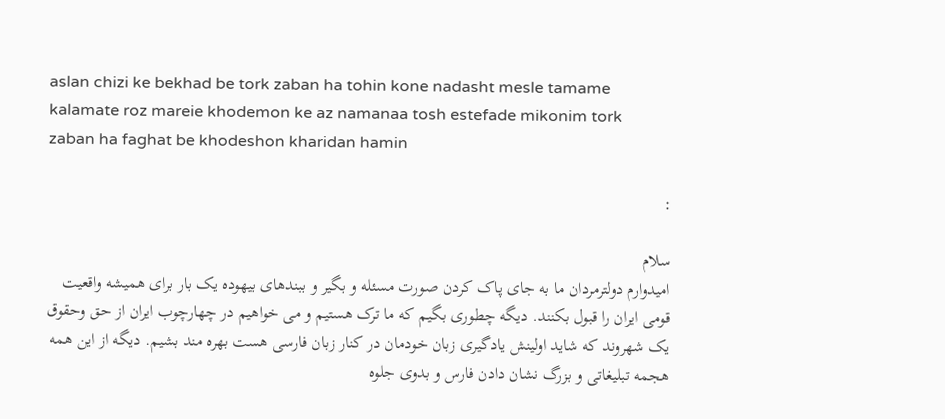aslan chizi ke bekhad be tork zaban ha tohin kone nadasht mesle tamame kalamate roz mareie khodemon ke az namanaa tosh estefade mikonim tork zaban ha faghat be khodeshon kharidan hamin

:

سلام
امیدوارم دولترمردان ما به جای پاک کردن صورت مسئله و بگیر و ببندهای بیهوده یک بار برای همیشه واقعیت قومی ایران را قبول بکنند. دیگه چطوری بگیم که ما ترک هستیم و می خواهیم در چهارچوب ایران از حق وحقوق یک شهروند که شاید اولینش یادگیری زبان خودمان در کنار زبان فارسی هست بهره مند بشیم. دیگه از این همه هجمه تبلیغاتی و بزرگ نشان دادن فارس و بدوی جلوه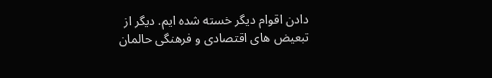دادن اقوام دیگر خسته شده ایم. دیگر از تبعیض های اقتصادی و فرهنگی حالمان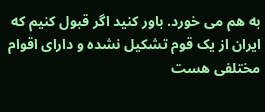به هم می خورد. باور کنید اگر قبول کنیم که ایران از یک قوم تشکیل نشده و دارای اقوام مختلفی هست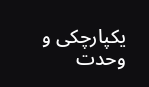یکپارچکی و وحدت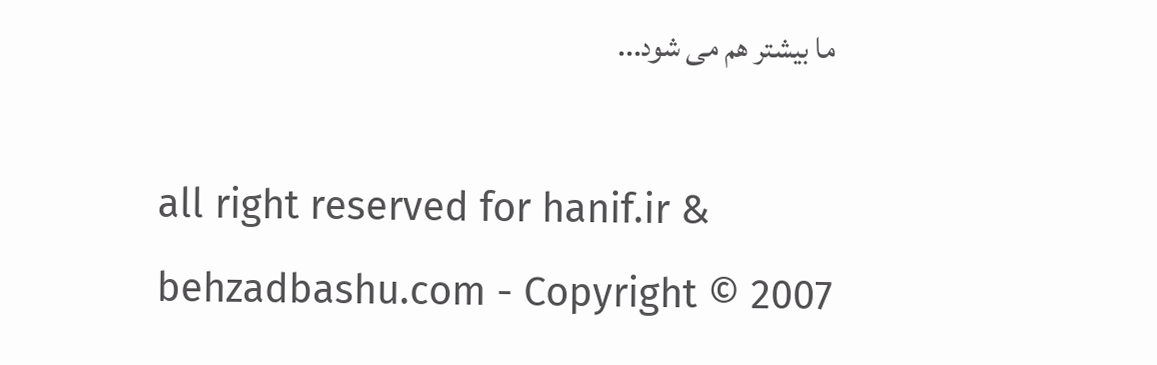ما بیشتر هم می شود...

all right reserved for hanif.ir & behzadbashu.com - Copyright © 2007